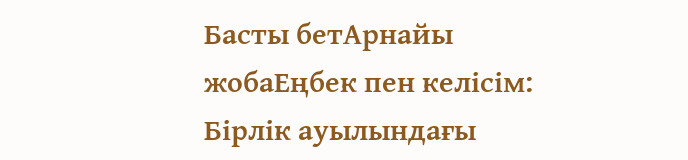Басты бетАрнайы жобаЕңбек пен келісім: Бірлік ауылындағы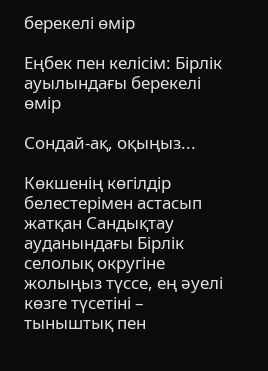берекелі өмір

Еңбек пен келісім: Бірлік ауылындағы берекелі өмір

Сондай-ақ, оқыңыз...

Көкшенің көгілдір белестерімен астасып жатқан Сандықтау ауданындағы Бірлік селолық округіне жолыңыз түссе, ең әуелі көзге түсетіні – тыныштық пен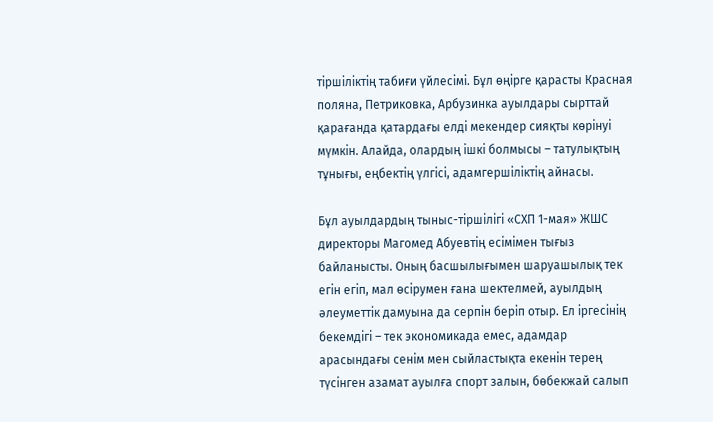тіршіліктің табиғи үйлесімі. Бұл өңірге қарасты Красная поляна, Петриковка, Арбузинка ауылдары сырттай қарағанда қатардағы елді мекендер сияқты көрінуі мүмкін. Алайда, олардың ішкі болмысы – татулықтың тұнығы, еңбектің үлгісі, адамгершіліктің айнасы.

Бұл ауылдардың тыныс-тіршілігі «СХП 1-мая» ЖШС директоры Магомед Абуевтің есімімен тығыз байланысты. Оның басшылығымен шаруашылық тек егін егіп, мал өсірумен ғана шектелмей, ауылдың әлеуметтік дамуына да серпін беріп отыр. Ел іргесінің бекемдігі – тек экономикада емес, адамдар арасындағы сенім мен сыйластықта екенін терең түсінген азамат ауылға спорт залын, бөбекжай салып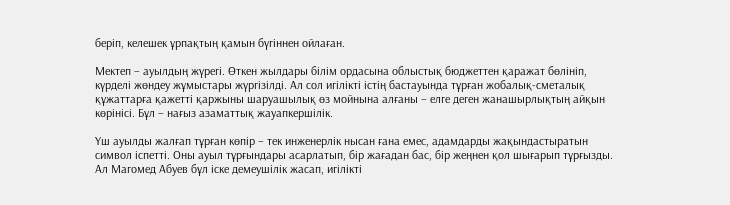беріп, келешек ұрпақтың қамын бүгіннен ойлаған.

Мектеп – ауылдың жүрегі. Өткен жылдары білім ордасына облыстық бюджеттен қаражат бөлініп, күрделі жөндеу жұмыстары жүргізілді. Ал сол игілікті істің бастауында тұрған жобалық-сметалық құжаттарға қажетті қаржыны шаруашылық өз мойнына алғаны – елге деген жанашырлықтың айқын көрінісі. Бұл – нағыз азаматтық жауапкершілік.

Үш ауылды жалғап тұрған көпір – тек инженерлік нысан ғана емес, адамдарды жақындастыратын символ іспетті. Оны ауыл тұрғындары асарлатып, бір жағадан бас, бір жеңнен қол шығарып тұрғызды. Ал Магомед Абуев бұл іске демеушілік жасап, игілікті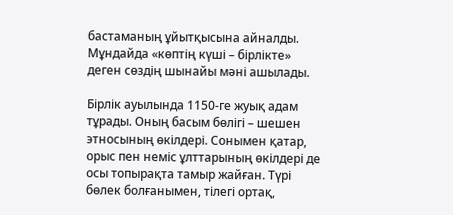бастаманың ұйытқысына айналды. Мұндайда «көптің күші – бірлікте» деген сөздің шынайы мәні ашылады.

Бірлік ауылында 1150-ге жуық адам тұрады. Оның басым бөлігі – шешен этносының өкілдері. Сонымен қатар, орыс пен неміс ұлттарының өкілдері де осы топырақта тамыр жайған. Түрі бөлек болғанымен, тілегі ортақ,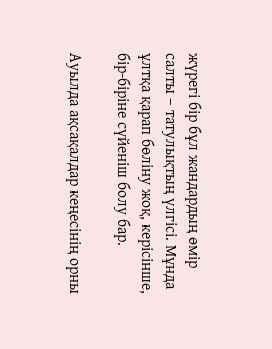жүрегі бір бұл жандардың өмір салты – татулықтың үлгісі. Мұнда ұлтқа қарап бөліну жоқ, керісінше, бір-біріне сүйеніш болу бар.

Ауылда ақсақалдар кеңесінің орны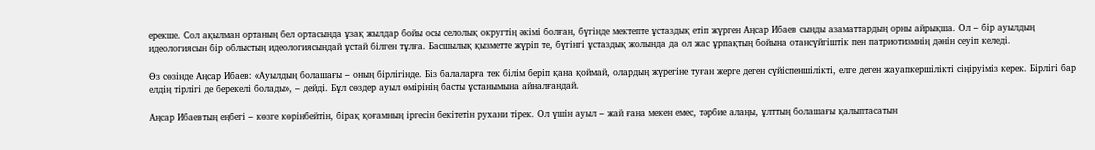ерекше. Сол ақылман ортаның бел ортасында ұзақ жылдар бойы осы селолық округтің әкімі болған, бүгінде мектепте ұстаздық етіп жүрген Аңсар Ибаев сынды азаматтардың орны айрықша. Ол – бір ауылдың идеологиясын бір облыстың идеологиясындай ұстай білген тұлға. Басшылық қызметте жүріп те, бүгінгі ұстаздық жолында да ол жас ұрпақтың бойына отансүйгіштік пен патриотизмнің дәнін сеуіп келеді.

Өз сөзінде Аңсар Ибаев: «Ауылдың болашағы – оның бірлігінде. Біз балаларға тек білім беріп қана қоймай, олардың жүрегіне туған жерге деген сүйіспеншілікті, елге деген жауапкершілікті сіңіруіміз керек. Бірлігі бар елдің тірлігі де берекелі болады», – дейді. Бұл сөздер ауыл өмірінің басты ұстанымына айналғандай.

Аңсар Ибаевтың еңбегі – көзге көрінбейтін, бірақ қоғамның іргесін бекітетін рухани тірек. Ол үшін ауыл – жай ғана мекен емес, тәрбие алаңы, ұлттың болашағы қалыптасатын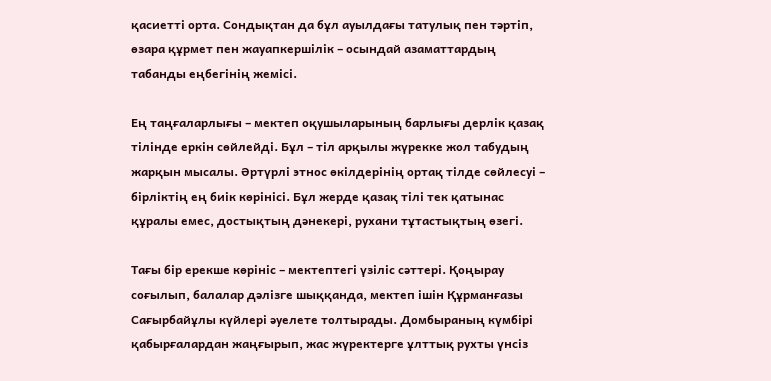қасиетті орта. Сондықтан да бұл ауылдағы татулық пен тәртіп, өзара құрмет пен жауапкершілік – осындай азаматтардың табанды еңбегінің жемісі.

Ең таңғаларлығы – мектеп оқушыларының барлығы дерлік қазақ тілінде еркін сөйлейді. Бұл – тіл арқылы жүрекке жол табудың жарқын мысалы. Әртүрлі этнос өкілдерінің ортақ тілде сөйлесуі – бірліктің ең биік көрінісі. Бұл жерде қазақ тілі тек қатынас құралы емес, достықтың дәнекері, рухани тұтастықтың өзегі.

Тағы бір ерекше көрініс – мектептегі үзіліс сәттері. Қоңырау соғылып, балалар дәлізге шыққанда, мектеп ішін Құрманғазы Сағырбайұлы күйлері әуелете толтырады. Домбыраның күмбірі қабырғалардан жаңғырып, жас жүректерге ұлттық рухты үнсіз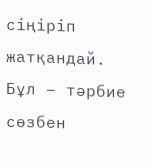сіңіріп жатқандай. Бұл – тәрбие сөзбен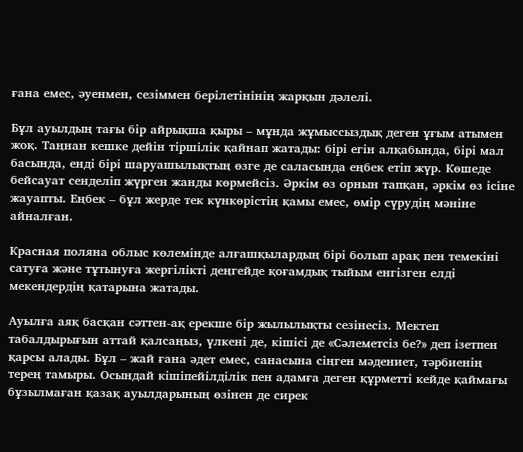ғана емес, әуенмен, сезіммен берілетінінің жарқын дәлелі.

Бұл ауылдың тағы бір айрықша қыры – мұнда жұмыссыздық деген ұғым атымен жоқ. Таңнан кешке дейін тіршілік қайнап жатады: бірі егін алқабында, бірі мал басында, енді бірі шаруашылықтың өзге де саласында еңбек етіп жүр. Көшеде бейсауат сенделіп жүрген жанды көрмейсіз. Әркім өз орнын тапқан, әркім өз ісіне жауапты. Еңбек – бұл жерде тек күнкөрістің қамы емес, өмір сүрудің мәніне айналған.

Красная поляна облыс көлемінде алғашқылардың бірі болып арақ пен темекіні сатуға және тұтынуға жергілікті деңгейде қоғамдық тыйым енгізген елді мекендердің қатарына жатады.

Ауылға аяқ басқан сәттен-ақ ерекше бір жылылықты сезінесіз. Мектеп табалдырығын аттай қалсаңыз, үлкені де, кішісі де «Сәлеметсіз бе?» деп ізетпен қарсы алады. Бұл – жай ғана әдет емес, санасына сіңген мәдениет, тәрбиенің терең тамыры. Осындай кішіпейілділік пен адамға деген құрметті кейде қаймағы бұзылмаған қазақ ауылдарының өзінен де сирек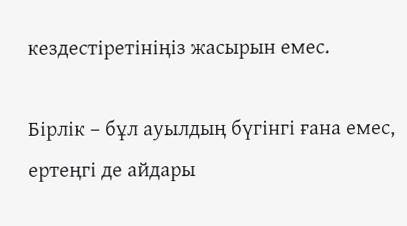кездестіретініңіз жасырын емес.

Бірлік – бұл ауылдың бүгінгі ғана емес, ертеңгі де айдары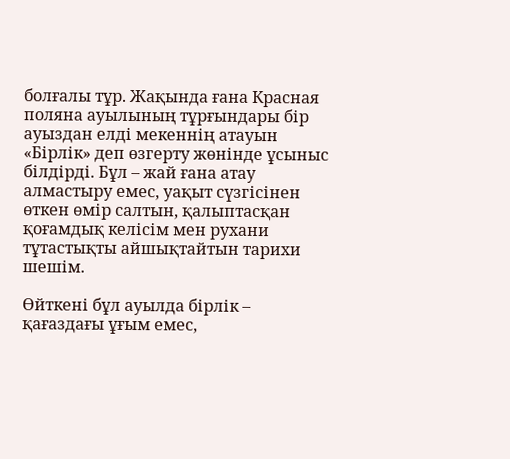болғалы тұр. Жақында ғана Красная поляна ауылының тұрғындары бір ауыздан елді мекеннің атауын «Бірлік» деп өзгерту жөнінде ұсыныс білдірді. Бұл – жай ғана атау алмастыру емес, уақыт сүзгісінен өткен өмір салтын, қалыптасқан қоғамдық келісім мен рухани тұтастықты айшықтайтын тарихи шешім.

Өйткені бұл ауылда бірлік – қағаздағы ұғым емес,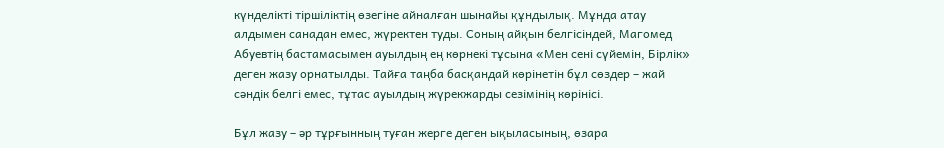күнделікті тіршіліктің өзегіне айналған шынайы құндылық. Мұнда атау алдымен санадан емес, жүректен туды. Соның айқын белгісіндей, Магомед Абуевтің бастамасымен ауылдың ең көрнекі тұсына «Мен сені сүйемін, Бірлік» деген жазу орнатылды. Тайға таңба басқандай көрінетін бұл сөздер – жай сәндік белгі емес, тұтас ауылдың жүрекжарды сезімінің көрінісі.

Бұл жазу – әр тұрғынның туған жерге деген ықыласының, өзара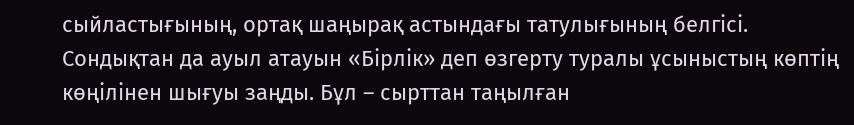сыйластығының, ортақ шаңырақ астындағы татулығының белгісі. Сондықтан да ауыл атауын «Бірлік» деп өзгерту туралы ұсыныстың көптің көңілінен шығуы заңды. Бұл – сырттан таңылған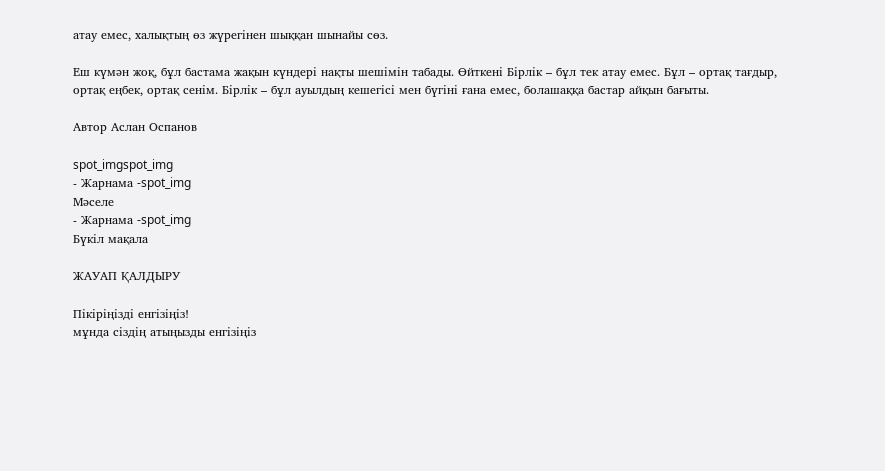атау емес, халықтың өз жүрегінен шыққан шынайы сөз.

Еш күмән жоқ, бұл бастама жақын күндері нақты шешімін табады. Өйткені Бірлік – бұл тек атау емес. Бұл – ортақ тағдыр, ортақ еңбек, ортақ сенім. Бірлік – бұл ауылдың кешегісі мен бүгіні ғана емес, болашаққа бастар айқын бағыты.

Автор Аслан Оспанов

spot_imgspot_img
- Жарнама -spot_img
Мәселе
- Жарнама -spot_img
Бүкіл мақала

ЖАУАП ҚАЛДЫРУ

Пікіріңізді енгізіңіз!
мұнда сіздің атыңызды енгізіңіз